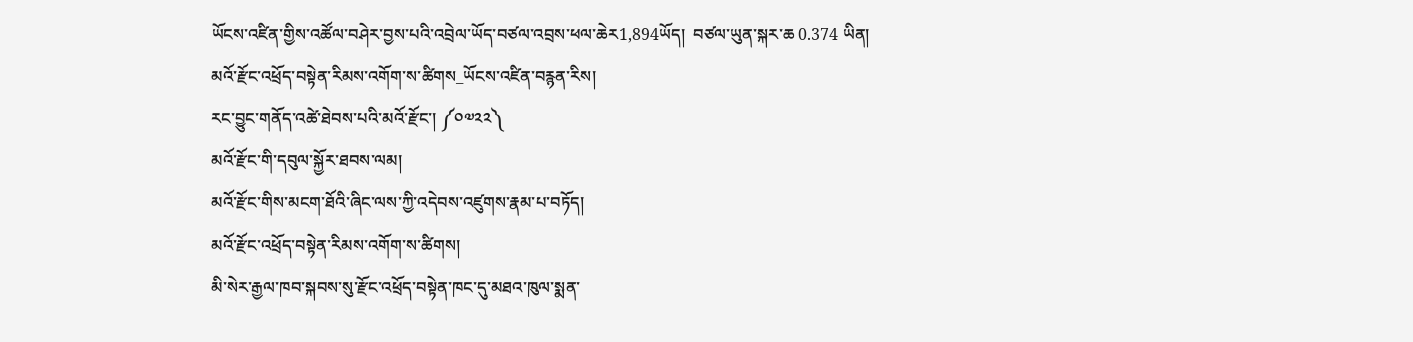ཡོངས་འཛིན་གྱིས་འཚོལ་བཤེར་བྱས་པའི་འབྲེལ་ཡོད་བཙལ་འབྲས་ཕལ་ཆེར1,894ཡོད།  བཙལ་ཡུན་སྐར་ཆ 0.374 ཡིན།
མའོ་རྫོང་འཕྲོད་བསྟེན་རིམས་འགོག་ས་ཚིགས_ཡོངས་འཛིན་བརྙན་རིས།
རང་བྱུང་གནོད་འཚེ་ཐེབས་པའི་མའོ་རྫོང་། ༼༠༧༢༢༽
མའོ་རྫོང་གི་དབུལ་སྐྱོར་ཐབས་ལམ།
མའོ་རྫོང་གིས་མངག་ཐོའི་ཞིང་ལས་ཀྱི་འདེབས་འཛུགས་རྣམ་པ་བཏོད།
མའོ་རྫོང་འཕྲོད་བསྟེན་རིམས་འགོག་ས་ཚིགས།
མི་སེར་རྒྱལ་ཁབ་སྐབས་སུ་རྫོང་འཕྲོད་བསྟེན་ཁང་དུ་མཐའ་ཁུལ་སྨན་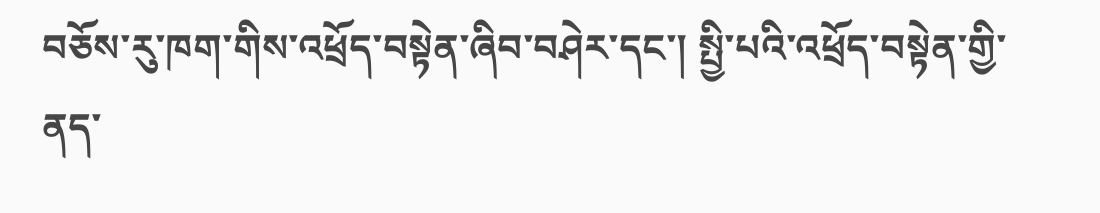བཅོས་རུ་ཁག་གིས་འཕྲོད་བསྟེན་ཞིབ་བཤེར་དང་། སྤྱི་པའི་འཕྲོད་བསྟེན་གྱི་ནད་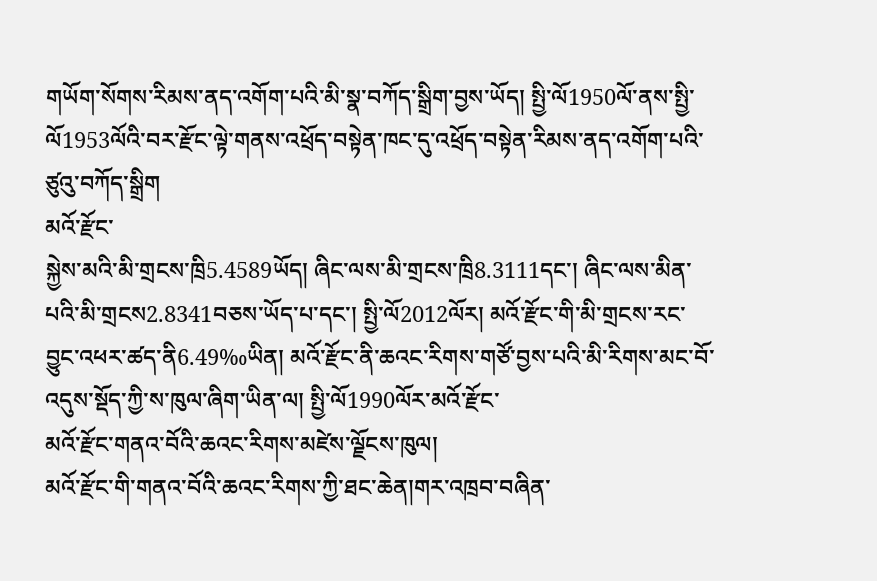གཡོག་སོགས་རིམས་ནད་འགོག་པའི་མི་སྣ་བཀོད་སྒྲིག་བྱས་ཡོད། སྤྱི་ལོ1950ལོ་ནས་སྤྱི་ལོ1953ལོའི་བར་རྫོང་ལྟེ་གནས་འཕྲོད་བསྟེན་ཁང་དུ་འཕྲོད་བསྟེན་རིམས་ནད་འགོག་པའི་ཙུའུ་བཀོད་སྒྲིག
མའོ་རྫོང་
སྐྱེས་མའི་མི་གྲངས་ཁྲི5.4589ཡོད། ཞིང་ལས་མི་གྲངས་ཁྲི8.3111དང་། ཞིང་ལས་མིན་པའི་མི་གྲངས2.8341བཅས་ཡོད་པ་དང་། སྤྱི་ལོ2012ལོར། མའོ་རྫོང་གི་མི་གྲངས་རང་བྱུང་འཕར་ཚད་ནི6.49‰ཡིན། མའོ་རྫོང་ནི་ཆའང་རིགས་གཙོ་བྱས་པའི་མི་རིགས་མང་བོ་འདུས་སྡོད་ཀྱི་ས་ཁུལ་ཞིག་ཡིན་ལ། སྤྱི་ལོ1990ལོར་མའོ་རྫོང་
མའོ་རྫོང་གནའ་བོའི་ཆའང་རིགས་མཛེས་ལྗོངས་ཁུལ།
མའོ་རྫོང་གི་གནའ་བོའི་ཆའང་རིགས་ཀྱི་ཐང་ཆེན།གར་འཁྲབ་བཞིན་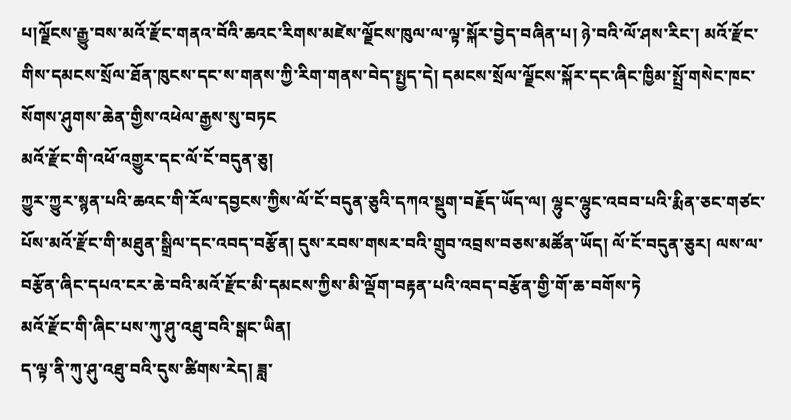པ།ལྗོངས་རྒྱུ་བས་མའོ་རྫོང་གནའ་བོའི་ཆའང་རིགས་མཛེས་ལྗོངས་ཁུལ་ལ་ལྟ་སྐོར་བྱེད་བཞིན་པ། ཉེ་བའི་ལོ་ཤས་རིང་། མའོ་རྫོང་གིས་དམངས་སྲོལ་ཐོན་ཁུངས་དང་ས་གནས་ཀྱི་རིག་གནས་བེད་སྤྱད་དེ། དམངས་སྲོལ་ལྗོངས་སྐོར་དང་ཞིང་ཁྱིམ་སྤྲོ་གསེང་ཁང་སོགས་ཤུགས་ཆེན་གྱིས་འཕེལ་རྒྱས་སུ་བཏང
མའོ་རྫོང་གི་འཕོ་འགྱུར་དང་ལོ་ངོ་བདུན་ཅུ།
ཀྱུར་ཀྱུར་སྙན་པའི་ཆའང་གི་རོལ་དབྱངས་ཀྱིས་ལོ་ངོ་བདུན་ཅུའི་དཀའ་སྡུག་བརྗོད་ཡོད་ལ། ལྷུང་ལྷུང་འབབ་པའི་རྨིན་ཅང་གཙང་པོས་མའོ་རྫོང་གི་མཐུན་སྒྲིལ་དང་འབད་བརྩོན། དུས་རབས་གསར་བའི་གྲུབ་འབྲས་བཅས་མཚོན་ཡོད། ལོ་ངོ་བདུན་ཅུར། ལས་ལ་བརྩོན་ཞིང་དཔའ་ངར་ཆེ་བའི་མའོ་རྫོང་མི་དམངས་ཀྱིས་མི་ལྡོག་བརྟན་པའི་འབད་བརྩོན་གྱི་གོ་ཆ་བགོས་ཏེ
མའོ་རྫོང་གི་ཞིང་པས་ཀུ་ཤུ་འཐུ་བའི་སྒང་ཡིན།
ད་ལྟ་ནི་ཀུ་ཤུ་འཐུ་བའི་དུས་ཚིགས་རེད། ཟླ་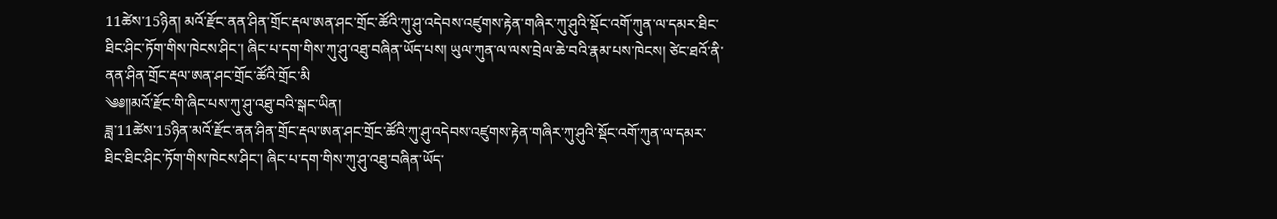11ཚེས་15ཉིན། མའོ་རྫོང་ནན་ཤིན་གྲོང་རྡལ་ཨན་ཤང་གྲོང་ཚོའི་ཀུ་ཤུ་འདེབས་འཛུགས་རྟེན་གཞིར་ཀུ་ཤུའི་སྡོང་འགོ་ཀུན་ལ་དམར་ཐིང་ཐིང་ཤིང་ཏོག་གིས་ཁེངས་ཤིང་། ཞིང་པ་དག་གིས་ཀུ་ཤུ་འཐུ་བཞིན་ཡོད་པས། ཡུལ་ཀུན་ལ་ལས་བྲེལ་ཆེ་བའི་རྣམ་པས་ཁེངས། ཙེང་ཐའོ་ནི་ནན་ཤིན་གྲོང་རྡལ་ཨན་ཤང་གྲོང་ཚོའི་གྲོང་མི
༄༅༎མའོ་རྫོང་གི་ཞིང་པས་ཀུ་ཤུ་འཐུ་བའི་སྒང་ཡིན།
ཟླ་11ཚེས་15ཉིན་མའོ་རྫོང་ནན་ཤིན་གྲོང་རྡལ་ཨན་ཤང་གྲོང་ཚོའི་ཀུ་ཤུ་འདེབས་འཛུགས་རྟེན་གཞིར་ཀུ་ཤུའི་སྡོང་འགོ་ཀུན་ལ་དམར་ཐིང་ཐིང་ཤིང་ཏོག་གིས་ཁེངས་ཤིང་། ཞིང་པ་དག་གིས་ཀུ་ཤུ་འཐུ་བཞིན་ཡོད་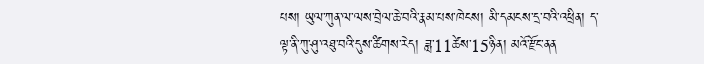པས། ཡུལ་ཀུན་ལ་ལས་བྲེལ་ཆེ་བའི་རྣམ་པས་ཁེངས། མི་དམངས་དྲ་བའི་འཕྲིན། ད་ལྟ་ནི་ཀུ་ཤུ་འཐུ་བའི་དུས་ཚིགས་རེད། ཟླ་11ཚེས་15ཉིན། མའོ་རྫོང་ནན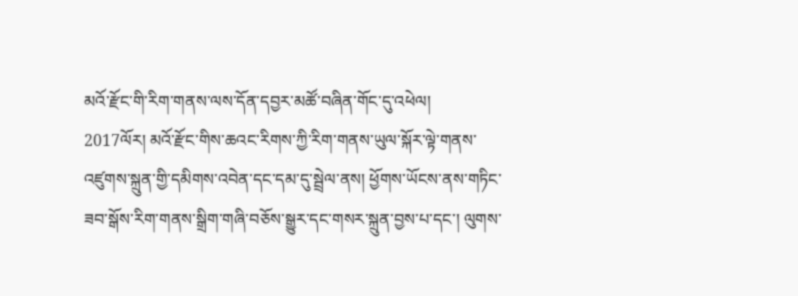མའོ་རྫོང་གི་རིག་གནས་ལས་དོན་དབྱར་མཚོ་བཞིན་གོང་དུ་འཕེལ།
2017ལོར། མའོ་རྫོང་གིས་ཆའང་རིགས་ཀྱི་རིག་གནས་ཡུལ་སྐོར་ལྟེ་གནས་འཛུགས་སྐྲུན་གྱི་དམིགས་འབེན་དང་དམ་དུ་སྦྲེལ་ནས། ཕྱོགས་ཡོངས་ནས་གཏིང་ཟབ་སྒོས་རིག་གནས་སྒྲིག་གཞི་བཅོས་སྒྱུར་དང་གསར་སྐྲུན་བྱས་པ་དང་། ལུགས་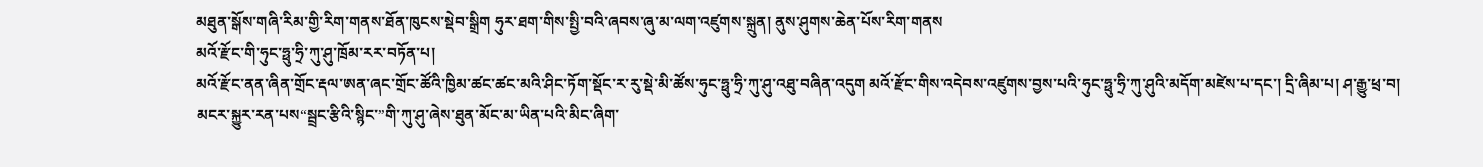མཐུན་སྒོས་གཞི་རིམ་གྱི་རིག་གནས་ཐོན་ཁུངས་སྡེབ་སྒྲིག ཧུར་ཐག་གིས་སྤྱི་བའི་ཞབས་ཞུ་མ་ལག་འཛུགས་སྐྲུན། ནུས་ཤུགས་ཆེན་པོས་རིག་གནས
མའོ་རྫོང་གི་ཧུང་ཧྥུ་ཧྲི་ཀུ་ཤུ་ཁྲོམ་རར་བཏོན་པ།
མའོ་རྫོང་ནན་ཞིན་གྲོང་རྡལ་ཨན་ཞང་གྲོང་ཚོའི་ཁྱིམ་ཚང་ཚང་མའི་ཤིང་ཏོག་སྡོང་ར་རུ་སྡེ་མི་ཚོས་ཧུང་ཧྥུ་ཧྲི་ཀུ་ཤུ་འཐུ་བཞིན་འདུག མའོ་རྫོང་གིས་འདེབས་འཛུགས་བྱས་པའི་ཧུང་ཧྥུ་ཧྲི་ཀུ་ཤུའི་མདོག་མཛེས་པ་དང་། དྲི་ཞིམ་པ། ཤ་རྒྱུ་ཕྲ་བ། མངར་སྐྱུར་རན་པས“སྦྲང་རྩིའི་སྙིང་”གི་ཀུ་ཤུ་ཞེས་ཐུན་མོང་མ་ཡིན་པའི་མིང་ཞིག་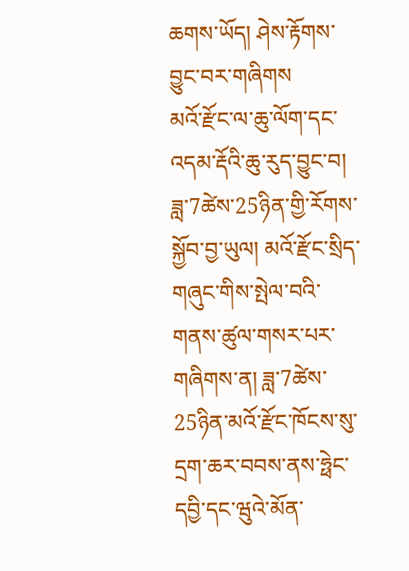ཆགས་ཡོད། ཤེས་རྟོགས་བྱུང་བར་གཞིགས
མའོ་རྫོང་ལ་ཆུ་ལོག་དང་འདམ་རྡོའི་ཆུ་རུད་བྱུང་བ།
ཟླ་7ཚེས་25ཉིན་གྱི་རོགས་སྐྱོབ་བྱ་ཡུལ། མའོ་རྫོང་སྲིད་གཞུང་གིས་སྤེལ་བའི་གནས་ཚུལ་གསར་པར་གཞིགས་ན། ཟླ་7ཚེས་25ཉིན་མའོ་རྫོང་ཁོངས་སུ་དྲག་ཆར་བབས་ནས་ཧྥེང་དབྱི་དང་ཝུའེ་མོན་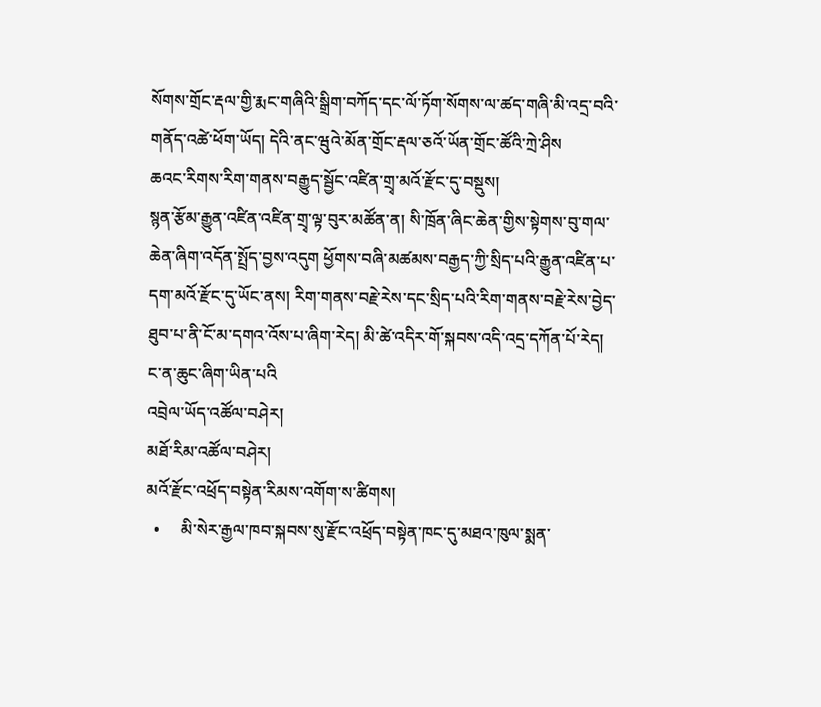སོགས་གྲོང་རྡལ་གྱི་རྨང་གཞིའི་སྒྲིག་བཀོད་དང་ལོ་ཏོག་སོགས་ལ་ཚད་གཞི་མི་འདྲ་བའི་གནོད་འཚེ་ཕོག་ཡོད། དེའི་ནང་ཝུའེ་མོན་གྲོང་རྡལ་ཅའོ་ཡོན་གྲོང་ཚོའི་ཀྲེ་ཤིས
ཆའང་རིགས་རིག་གནས་བརྒྱུད་སྦྱོང་འཛིན་གྲྭ་མའོ་རྫོང་དུ་བསྡུས།
སྙན་རྩོམ་རྒྱུན་འཛིན་འཛིན་གྲྭ་ལྟ་བུར་མཚོན་ན། སི་ཁྲོན་ཞིང་ཆེན་གྱིས་སྟེགས་བུ་གལ་ཆེན་ཞིག་འདོན་སྤྲོད་བྱས་འདུག ཕྱོགས་བཞི་མཚམས་བརྒྱད་ཀྱི་སྲིད་པའི་རྒྱུན་འཛིན་པ་དག་མའོ་རྫོང་དུ་ཡོང་ནས། རིག་གནས་བརྗེ་རེས་དང་སྲིད་པའི་རིག་གནས་བརྗེ་རེས་བྱེད་ཐུབ་པ་ནི་ངོ་མ་དགའ་འོས་པ་ཞིག་རེད། མི་ཚེ་འདིར་གོ་སྐབས་འདི་འདྲ་དཀོན་པོ་རེད། ང་ན་ཆུང་ཞིག་ཡིན་པའི
འབྲེལ་ཡོད་འཚོལ་བཤེར།
མཐོ་རིམ་འཚོལ་བཤེར།
མའོ་རྫོང་འཕྲོད་བསྟེན་རིམས་འགོག་ས་ཚིགས།
  •     མི་སེར་རྒྱལ་ཁབ་སྐབས་སུ་རྫོང་འཕྲོད་བསྟེན་ཁང་དུ་མཐའ་ཁུལ་སྨན་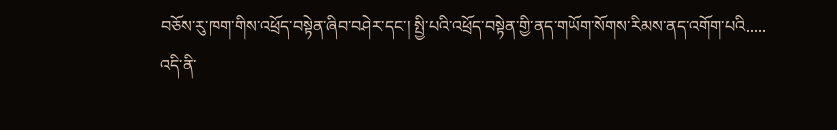བཅོས་རུ་ཁག་གིས་འཕྲོད་བསྟེན་ཞིབ་བཤེར་དང་། སྤྱི་པའི་འཕྲོད་བསྟེན་གྱི་ནད་གཡོག་སོགས་རིམས་ནད་འགོག་པའི.....
འདི་ནི་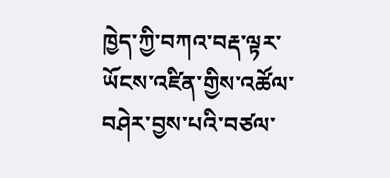ཁྱེད་ཀྱི་བཀའ་བརྡ་ལྟར་ཡོངས་འཛིན་གྱིས་འཚོལ་བཤེར་བྱས་པའི་བཙལ་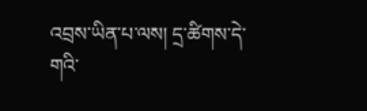འབྲས་ཡིན་པ་ལས། དྲ་ཚིགས་དེ་གའི་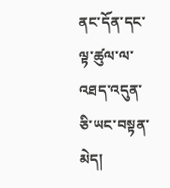ནང་དོན་དང་ལྟ་ཚུལ་ལ་འཐད་འདུན་ཅི་ཡང་བསྟན་མེད།